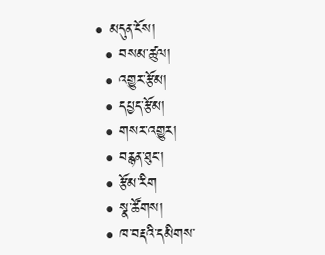• མདུན་ངོས།
  • བསམ་ཚུལ།
  • འགྱུར་རྩོམ།
  • དཔྱད་རྩོམ།
  • གསར་འགྱུར།
  • བརྙན་ཐུང་།
  • རྩོམ་རིག
  • སྣ་ཚོགས།
  • ཁ་བརྡའི་དམིགས་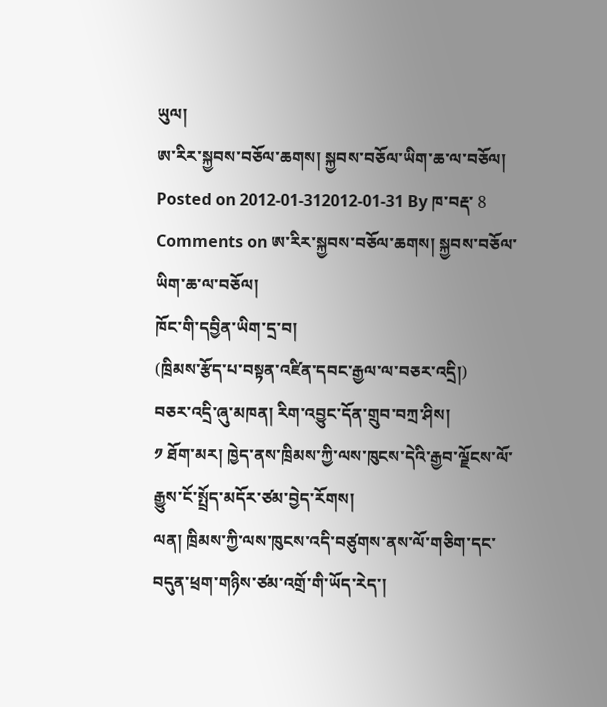ཡུལ།
ཨ་རིར་སྐྱབས་བཅོལ་ཆགས། སྐྱབས་བཅོལ་ཡིག་ཆ་ལ་བཅོལ།
Posted on 2012-01-312012-01-31 By ཁ་བརྡ་ 8 Comments on ཨ་རིར་སྐྱབས་བཅོལ་ཆགས། སྐྱབས་བཅོལ་ཡིག་ཆ་ལ་བཅོལ།
ཁོང་གི་དབྱིན་ཡིག་དྲ་བ།
(ཁྲིམས་རྩོད་པ་བསྟན་འཛིན་དབང་རྒྱལ་ལ་བཅར་འདྲི།)
བཅར་འདྲི་ཞུ་མཁན། རིག་འབྱུང་དོན་གྲུབ་བཀྲ་ཤིས།
༡ ཐོག་མར། ཁྱེད་ནས་ཁྲིམས་ཀྱི་ལས་ཁུངས་དེའི་རྒྱབ་ལྗོངས་ལོ་རྒྱུས་ངོ་སྤྲོད་མདོར་ཙམ་བྱེད་རོགས།
ལན། ཁྲིམས་ཀྱི་ལས་ཁུངས་འདི་བཙུགས་ནས་ལོ་གཅིག་དང་བདུན་ཕྲག་གཉིས་ཙམ་འགྲོ་གི་ཡོད་རེད་།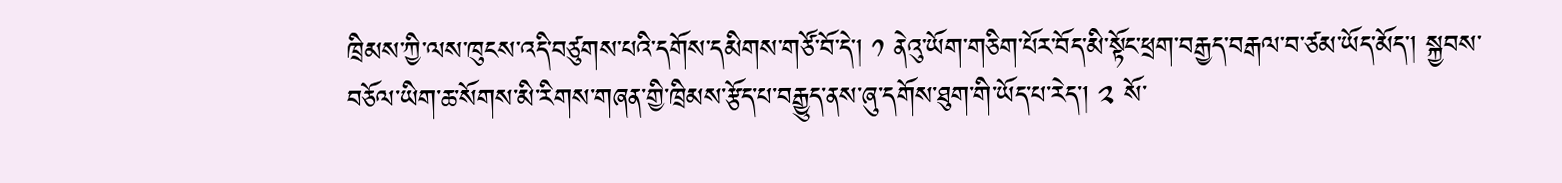ཁྲིམས་ཀྱི་ལས་ཁུངས་འདི་བཙུགས་པའི་དགོས་དམིགས་གཙོ་བོ་དེ་། ༡ ནེའུ་ཡོག་གཅིག་པོར་བོད་མི་སྟོང་ཕྲག་བརྒྱད་བརྒལ་བ་ཙམ་ཡོད་མོད་། སྐྱབས་བཅོལ་ཡིག་ཆ་སོགས་མི་རིགས་གཞན་གྱི་ཁྲིམས་རྩོད་པ་བརྒྱུད་ནས་ཞུ་དགོས་ཐུག་གི་ཡོད་པ་རེད་། ༢ སོ་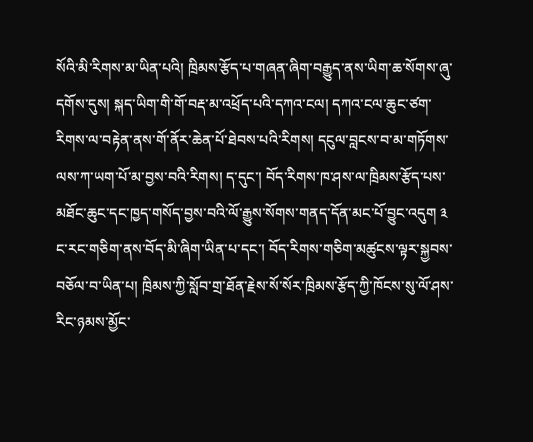སོའི་མི་རིགས་མ་ཡིན་པའི། ཁྲིམས་རྩོད་པ་གཞན་ཞིག་བརྒྱུད་ནས་ཡིག་ཆ་སོགས་ཞུ་དགོས་དུས། སྐད་ཡིག་གི་གོ་བརྡ་མ་འཕྲོད་པའི་དཀའ་ངལ། དཀའ་ངལ་ཆུང་ཙག་རིགས་ལ་བརྟེན་ནས་གོ་ནོར་ཆེན་པོ་ཐེབས་པའི་རིགས། དངུལ་བླངས་བ་མ་གཏོགས་ལས་ཀ་ཡག་པོ་མ་བྱས་བའི་རིགས། ད་དུང་། བོད་རིགས་ཁ་ཤས་ལ་ཁྲིམས་རྩོད་པས་མཐོང་ཆུང་དང་ཁྱད་གསོད་བྱས་བའི་ལོ་རྒྱུས་སོགས་གནད་དོན་མང་པོ་བྱུང་འདུག ༣ ང་རང་གཅིག་ནས་བོད་མི་ཞིག་ཡིན་པ་དང་། བོད་རིགས་གཅིག་མཚུངས་ལྟར་སྐྱབས་བཅོལ་བ་ཡིན་པ། ཁྲིམས་ཀྱི་སློབ་གྲ་ཐོན་རྗེས་སོ་སོར་ཁྲིམས་རྩོད་ཀྱི་ཁོངས་སུ་ལོ་ཤས་རིང་ཉམས་མྱོང་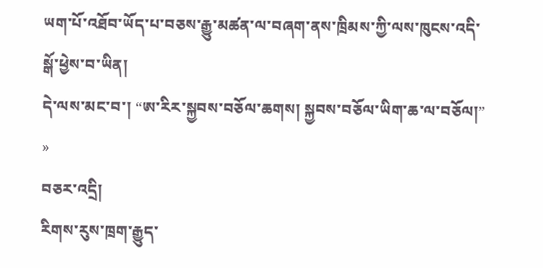ཡག་པོ་འཐོབ་ཡོད་པ་བཅས་རྒྱུ་མཚན་ལ་བཞག་ནས་ཁྲིམས་ཀྱི་ལས་ཁུངས་འདི་སྒོ་ཕྱེས་བ་ཡིན།
དེ་ལས་མང་བ་། “ཨ་རིར་སྐྱབས་བཅོལ་ཆགས། སྐྱབས་བཅོལ་ཡིག་ཆ་ལ་བཅོལ།” »
བཅར་འདྲི།
རིགས་རུས་ཁྲག་རྒྱུད་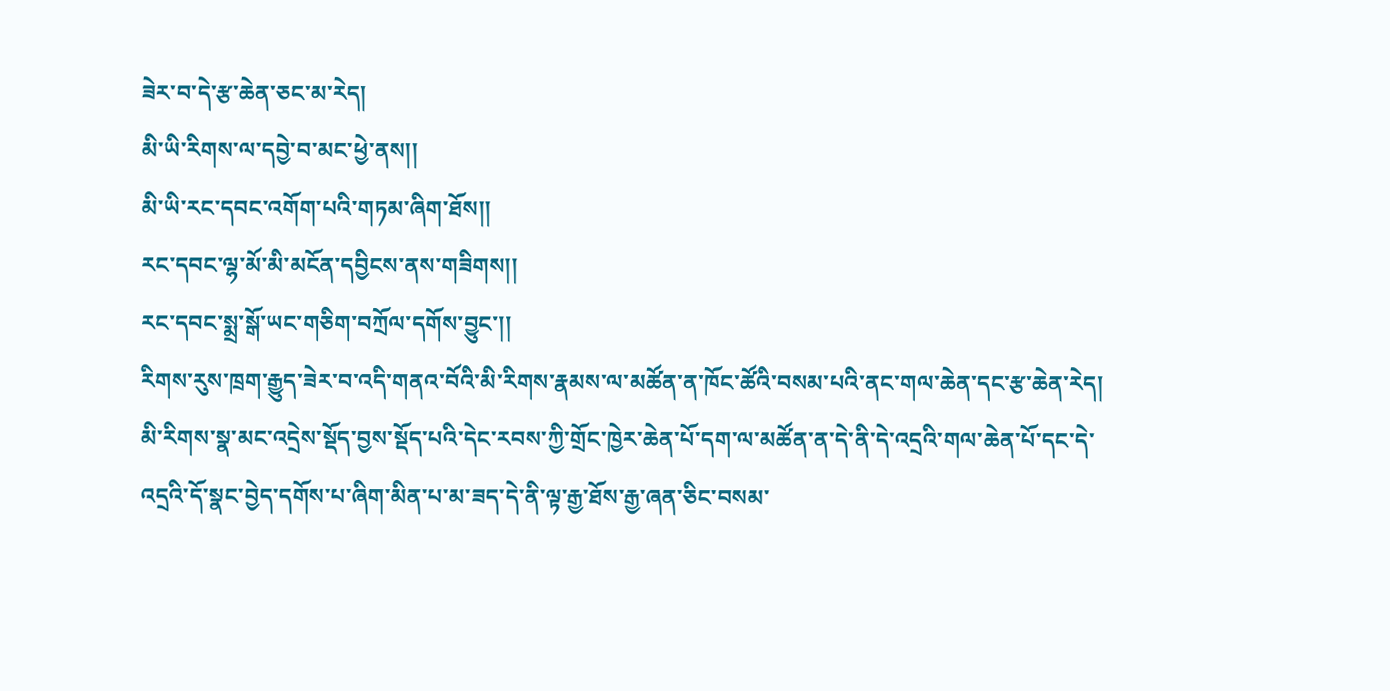ཟེར་བ་དེ་རྩ་ཆེན་ཅང་མ་རེད།
མི་ཡི་རིགས་ལ་དབྱེ་བ་མང་ཕྱེ་ནས།།
མི་ཡི་རང་དབང་འགོག་པའི་གཏམ་ཞིག་ཐོས།།
རང་དབང་ལྷ་མོ་མི་མངོན་དབྱིངས་ནས་གཟིགས།།
རང་དབང་སྨྲ་སྒོ་ཡང་གཅིག་བཀྲོལ་དགོས་བྱུང་།།
རིགས་རུས་ཁྲག་རྒྱུད་ཟེར་བ་འདི་གནའ་བོའི་མི་རིགས་རྣམས་ལ་མཚོན་ན་ཁོང་ཚོའི་བསམ་པའི་ནང་གལ་ཆེན་དང་རྩ་ཆེན་རེད། མི་རིགས་སྣ་མང་འདྲེས་སྡོད་བྱས་སྡོད་པའི་དེང་རབས་ཀྱི་གྲོང་ཁྱེར་ཆེན་པོ་དག་ལ་མཚོན་ན་དེ་ནི་དེ་འདྲའི་གལ་ཆེན་པོ་དང་དེ་འདྲའི་དོ་སྣང་བྱེད་དགོས་པ་ཞིག་མིན་པ་མ་ཟད་དེ་ནི་ལྟ་རྒྱ་ཐོས་རྒྱ་ཞན་ཅིང་བསམ་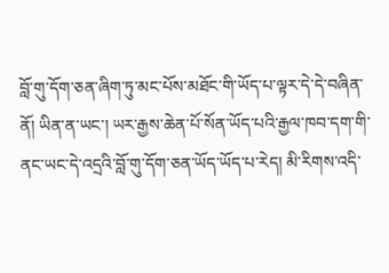བློ་གུ་དོག་ཅན་ཞིག་ཏུ་མང་པོས་མཐོང་གི་ཡོད་པ་ལྟར་དེ་དེ་བཞིན་ནོ། ཡིན་ན་ཡང་། ཡར་རྒྱས་ཆེན་པོ་སོན་ཡོད་པའི་རྒྱལ་ཁབ་དག་གི་ནང་ཡང་དེ་འདྲའི་བློ་གུ་དོག་ཅན་ཡོད་ཡོད་པ་རེད། མི་རིགས་འདི་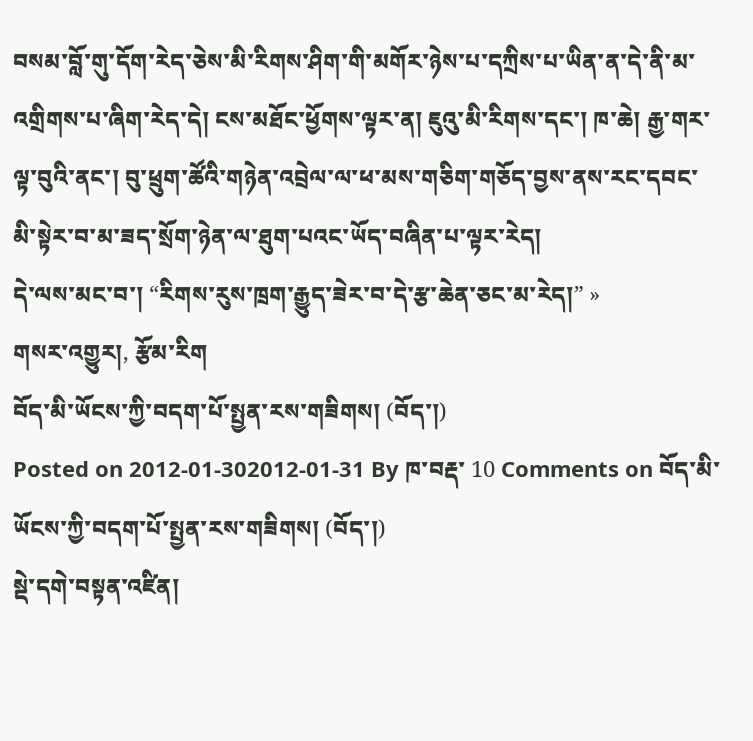བསམ་བློ་གུ་དོག་རེད་ཅེས་མི་རིགས་ཤིག་གི་མགོར་ཉེས་པ་དཀྲིས་པ་ཡིན་ན་དེ་ནི་མ་འགྲིགས་པ་ཞིག་རེད་དེ། ངས་མཐོང་ཕྱོགས་ལྟར་ན། ཇུའུ་མི་རིགས་དང་། ཁ་ཆེ། རྒྱ་གར་ལྟ་བུའི་ནང་། བུ་ཕྲུག་ཚོའི་གཉེན་འབྲེལ་ལ་ཕ་མས་གཅིག་གཅོད་བྱས་ནས་རང་དབང་མི་སྟེར་བ་མ་ཟད་སྲོག་ཉེན་ལ་ཐུག་པའང་ཡོད་བཞིན་པ་ལྟར་རེད།
དེ་ལས་མང་བ་། “རིགས་རུས་ཁྲག་རྒྱུད་ཟེར་བ་དེ་རྩ་ཆེན་ཅང་མ་རེད།” »
གསར་འགྱུར།, རྩོམ་རིག
བོད་མི་ཡོངས་ཀྱི་བདག་པོ་སྤྱན་རས་གཟིགས། (བོད་།)
Posted on 2012-01-302012-01-31 By ཁ་བརྡ་ 10 Comments on བོད་མི་ཡོངས་ཀྱི་བདག་པོ་སྤྱན་རས་གཟིགས། (བོད་།)
སྡེ་དགེ་བསྟན་འཛིན།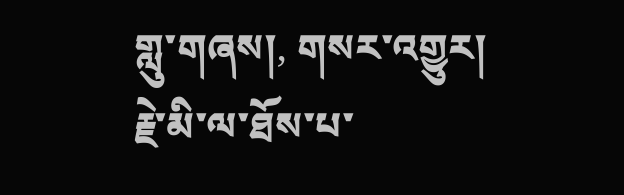གླུ་གཞས།, གསར་འགྱུར།
རྗེ་མི་ལ་ཐོས་པ་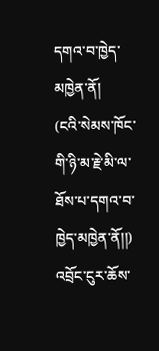དགའ་བ་ཁྱེད་མཁྱེན་ནོ།
(ངའི་སེམས་ཁོང་གི་ཉི་མ་རྗེ་མི་ལ་ཐོས་པ་དགའ་བ་ཁྱེད་མཁྱེན་ནོ།།)
འབྲོང་ངུར་ཆོས་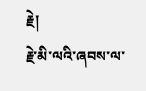རྗེ།
རྗེ་མི་ལའི་ཞབས་ལ་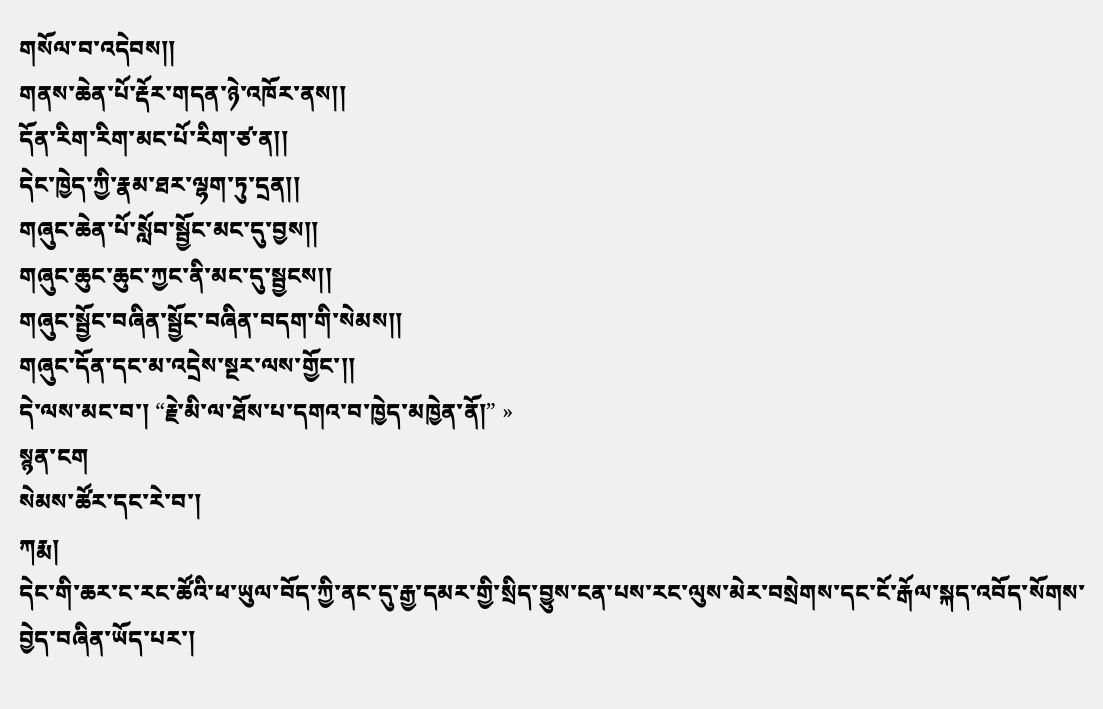གསོལ་བ་འདེབས།།
གནས་ཆེན་པོ་རྡོར་གདན་ཉེ་འཁོར་ནས།།
དོན་རིག་རིག་མང་པོ་རིག་ཙ་ན།།
དེང་ཁྱེད་ཀྱི་རྣམ་ཐར་ལྷག་ཏུ་དྲན།།
གཞུང་ཆེན་པོ་སློབ་སྦྱོང་མང་དུ་བྱས།།
གཞུང་ཆུང་ཆུང་ཀྱང་ནི་མང་དུ་སྦྱངས།།
གཞུང་སྦྱོང་བཞིན་སྦྱོང་བཞིན་བདག་གི་སེམས།།
གཞུང་དོན་དང་མ་འདྲེས་སྔར་ལས་གྱོང་།།
དེ་ལས་མང་བ་། “རྗེ་མི་ལ་ཐོས་པ་དགའ་བ་ཁྱེད་མཁྱེན་ནོ།” »
སྙན་ངག
སེམས་ཚོར་དང་རེ་བ་།
ཀརྨ།
དེང་གི་ཆར་ང་རང་ཚོའི་ཕ་ཡུལ་བོད་ཀྱི་ནང་དུ་རྒྱ་དམར་གྱི་སྲིད་བྱུས་ངན་པས་རང་ལུས་མེར་བསྲེགས་དང་ངོ་རྒོལ་སྐད་འབོད་སོགས་བྱེད་བཞིན་ཡོད་པར་།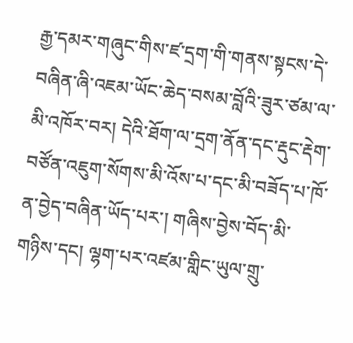རྒྱ་དམར་གཞུང་གིས་ཛ་དྲག་གི་གནས་སྟངས་དེ་བཞིན་ཞི་འཇམ་ཡོང་ཆེད་བསམ་བློའི་ཟུར་ཙམ་ལ་མི་འཁོར་བར། དེའི་ཐོག་ལ་དྲག་ནོན་དང་རྡུང་རྡེག་བཙོན་འཇུག་སོགས་མི་འོས་པ་དང་མི་བཟོད་པ་ཁོ་ན་བྱེད་བཞིན་ཡོད་པར་། གཞིས་བྱེས་བོད་མི་གཉིས་དང། ལྷག་པར་འཛམ་གླིང་ཡུལ་གྲུ་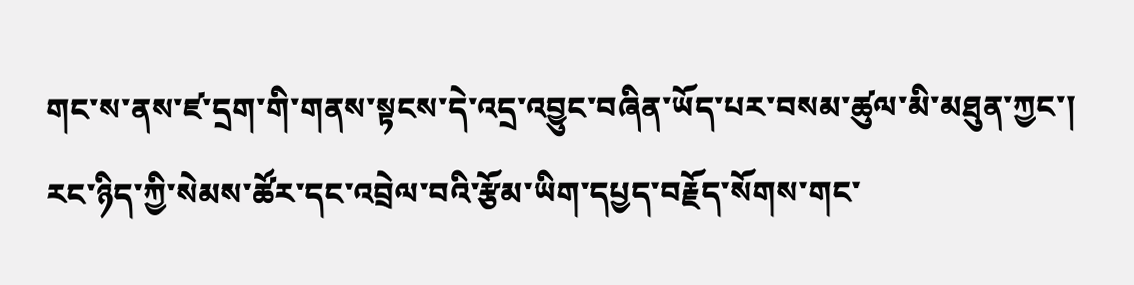གང་ས་ནས་ཛ་དྲག་གི་གནས་སྟངས་དེ་འདྲ་འབྱུང་བཞིན་ཡོད་པར་བསམ་ཚུལ་མི་མཐུན་ཀྱང་། རང་ཉིད་ཀྱི་སེམས་ཚོར་དང་འབྲེལ་བའི་རྩོམ་ཡིག་དཔྱད་བརྗོད་སོགས་གང་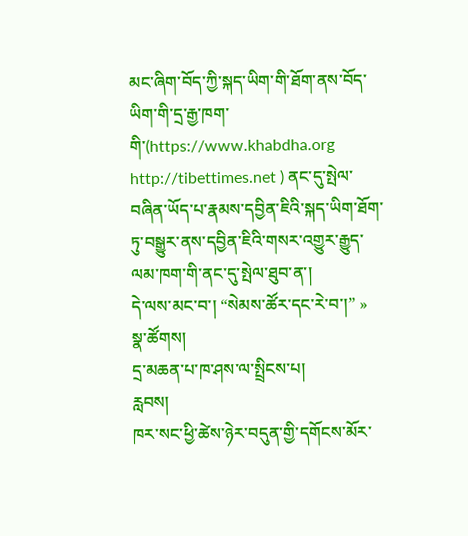མང་ཞིག་བོད་ཀྱི་སྐད་ཡིག་གི་ཐོག་ནས་བོད་ཡིག་གི་དྲ་རྒྱ་ཁག་གི་(https://www.khabdha.org http://tibettimes.net ) ནང་དུ་སྤེལ་བཞིན་ཡོད་པ་རྣམས་དབྱིན་ཇིའི་སྐད་ཡིག་ཐོག་ཏུ་བསྒྱུར་ནས་དབྱིན་ཇིའི་གསར་འགྱུར་རྒྱུད་ལམ་ཁག་གི་ནང་དུ་སྤེལ་ཐུབ་ན་།
དེ་ལས་མང་བ་། “སེམས་ཚོར་དང་རེ་བ་།” »
སྣ་ཚོགས།
དྲ་མཆན་པ་ཁ་ཤས་ལ་སྤྲིངས་པ།
རླབས།
ཁར་སང་ཕྱི་ཚེས་ཉེར་བདུན་གྱི་དགོངས་མོར་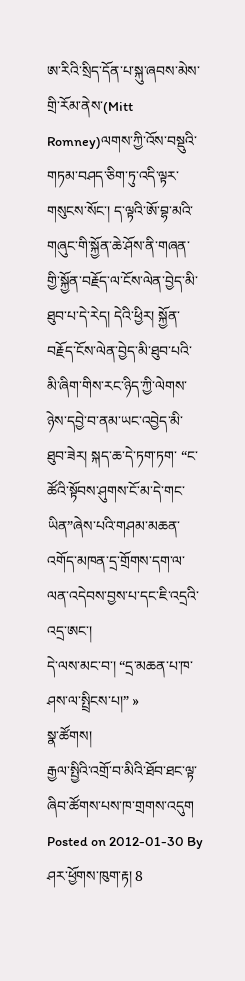ཨ་རིའི་སྲིད་དོན་པ་སྐུ་ཞབས་མེས་གྲི་རོམ་ནེས་(Mitt Romney)ལགས་ཀྱི་འོས་བསྡུའི་གཏམ་བཤད་ཅིག་ཏུ་འདི་ལྟར་གསུངས་སོང་། ད་ལྟའི་ཨོ་བྷ་མའི་གཞུང་གི་སྐྱོན་ཆེ་ཤོས་ནི་གཞན་གྱི་སྐྱོན་བརྗོད་ལ་ངོས་ལེན་བྱེད་མི་ཐུབ་པ་དེ་རེད། དེའི་ཕྱིར། སྐྱོན་བརྗོད་ངོས་ལེན་བྱེད་མི་ཐུབ་པའི་མི་ཞིག་གིས་རང་ཉིད་ཀྱི་ལེགས་ཉེས་དབྱེ་བ་ནམ་ཡང་འབྱེད་མི་ཐུབ་ཟེར། སྐད་ཆ་དེ་ཏག་ཏག་ “ང་ཚོའི་སྟོབས་ཤུགས་ངོ་མ་དེ་གང་ཡིན”ཞེས་པའི་གཤམ་མཆན་འགོད་མཁན་དྲ་གྲོགས་དག་ལ་ལན་འདེབས་བྱས་པ་དང་ཇི་འདྲའི་འདྲ་ཨང་།
དེ་ལས་མང་བ་། “དྲ་མཆན་པ་ཁ་ཤས་ལ་སྤྲིངས་པ།” »
སྣ་ཚོགས།
རྒྱལ་སྤྱིའི་འགྲོ་བ་མིའི་ཐོབ་ཐང་ལྟ་ཞིབ་ཚོགས་པས་ཁ་གྲགས་འདུག
Posted on 2012-01-30 By ཤར་ཕྱོགས་ཁུག་རྟ། 8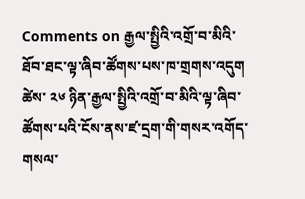Comments on རྒྱལ་སྤྱིའི་འགྲོ་བ་མིའི་ཐོབ་ཐང་ལྟ་ཞིབ་ཚོགས་པས་ཁ་གྲགས་འདུག
ཚེས་ ༢༦ ཉིན་རྒྱལ་སྤྱིའི་འགྲོ་བ་མིའི་ལྟ་ཞིབ་ཚོགས་པའི་ངོས་ནས་ཛ་དྲག་གི་གསར་འགོད་གསལ་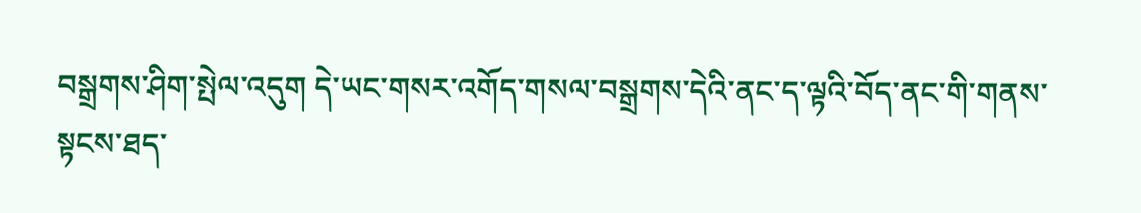བསྒྲགས་ཤིག་སྤེལ་འདུག དེ་ཡང་གསར་འགོད་གསལ་བསྒྲགས་དེའི་ནང་ད་ལྟའི་བོད་ནང་གི་གནས་སྟངས་ཐད་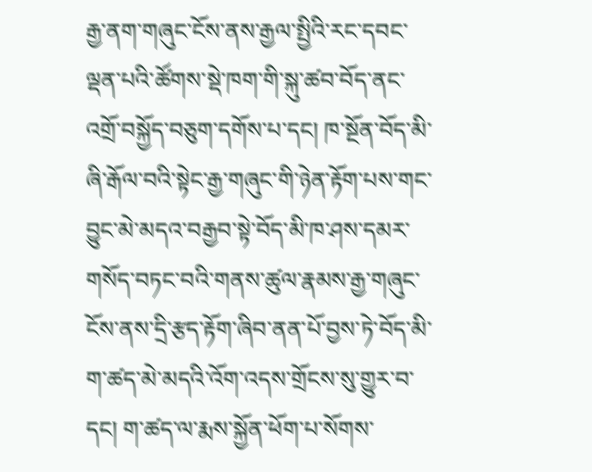རྒྱ་ནག་གཞུང་ངོས་ནས་རྒྱལ་སྤྱིའི་རང་དབང་ལྡན་པའི་ཚོགས་སྡེ་ཁག་གི་སྐུ་ཚབ་བོད་ནང་འགྲོ་བསྐྱོད་བཅུག་དགོས་པ་དང། ཁ་སྔོན་བོད་མི་ཞི་རྒོལ་བའི་སྟེང་རྒྱ་གཞུང་གི་ཉེན་རྟོག་པས་གང་བྱུང་མེ་མདའ་བརྒྱབ་སྟེ་བོད་མི་ཁ་ཤས་དམར་གསོད་བཏང་བའི་གནས་ཚུལ་རྣམས་རྒྱ་གཞུང་ངོས་ནས་དྲི་རྩད་རྟོག་ཞིབ་ནན་པོ་བྱས་ཏེ་བོད་མི་ག་ཚད་མེ་མདའི་འོག་འདས་གྲོངས་སུ་གྱུར་བ་དང། ག་ཚད་ལ་རྨས་སྐྱོན་ཕོག་པ་སོགས་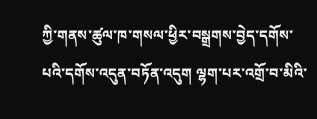ཀྱི་གནས་ཚུལ་ཁ་གསལ་ཕྱིར་བསྒྲགས་བྱེད་དགོས་པའི་དགོས་འདུན་བཏོན་འདུག ལྷག་པར་འགྲོ་བ་མིའི་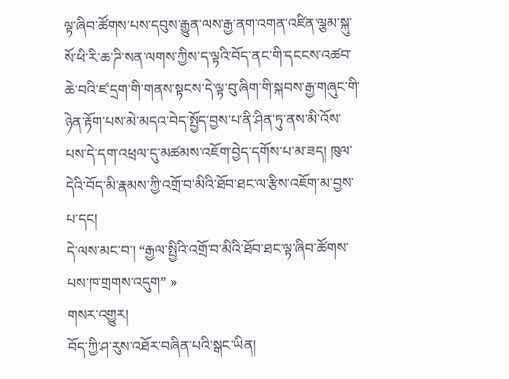ལྟ་ཞིབ་ཚོགས་པས་དབུས་རྒྱུན་ལས་རྒྱ་ནག་འགན་འཛིན་ལྕམ་སྐུ་སོ་ཕི་རི་ཆ་ཌི་སན་ལགས་ཀྱིས་ད་ལྟའི་བོད་ནང་གི་དངངས་འཚབ་ཆེ་བའི་ཛ་དྲག་གི་གནས་སྟངས་དེ་ལྟ་བུ་ཞིག་གི་སྐབས་རྒྱ་གཞུང་གི་ཉེན་རྟོག་པས་མེ་མདའ་བེད་སྤྱོད་བྱས་པ་ནི་ཤིན་ཏུ་ནས་མི་འོས་པས་དེ་དག་འཕྲལ་དུ་མཚམས་འཇོག་བྱེད་དགོས་པ་མ་ཟད། ཁུལ་དེའི་བོད་མི་རྣམས་ཀྱི་འགྲོ་བ་མིའི་ཐོབ་ཐང་ལ་རྩིས་འཇོག་མ་བྱས་པ་དང།
དེ་ལས་མང་བ་། “རྒྱལ་སྤྱིའི་འགྲོ་བ་མིའི་ཐོབ་ཐང་ལྟ་ཞིབ་ཚོགས་པས་ཁ་གྲགས་འདུག” »
གསར་འགྱུར།
བོད་ཀྱི་ཤ་རུས་འཐོར་བཞིན་པའི་སྒང་ཡིན།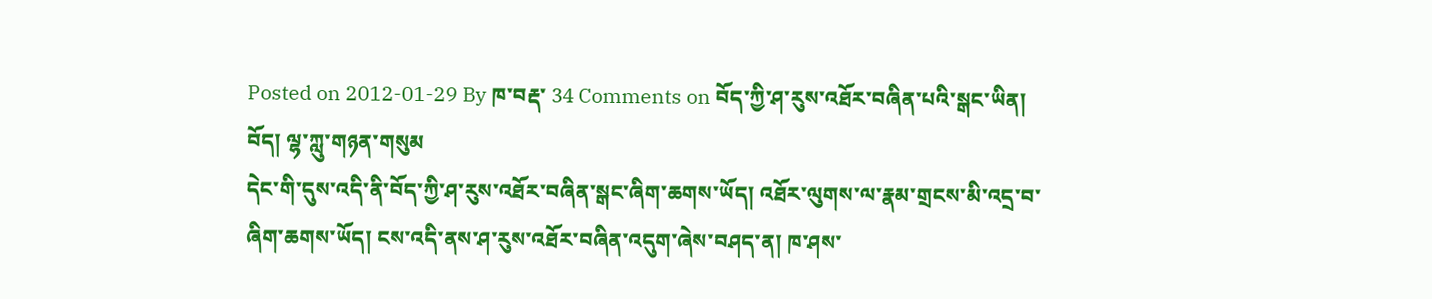Posted on 2012-01-29 By ཁ་བརྡ་ 34 Comments on བོད་ཀྱི་ཤ་རུས་འཐོར་བཞིན་པའི་སྒང་ཡིན།
བོད། ལྷ་ཀླུ་གཉན་གསུམ
དེང་གི་དུས་འདི་ནི་བོད་ཀྱི་ཤ་རུས་འཐོར་བཞིན་སྒང་ཞིག་ཆགས་ཡོད། འཐོར་ལུགས་ལ་རྣམ་གྲངས་མི་འདྲ་བ་ཞིག་ཆགས་ཡོད། ངས་འདི་ནས་ཤ་རུས་འཐོར་བཞིན་འདུག་ཞེས་བཤད་ན། ཁ་ཤས་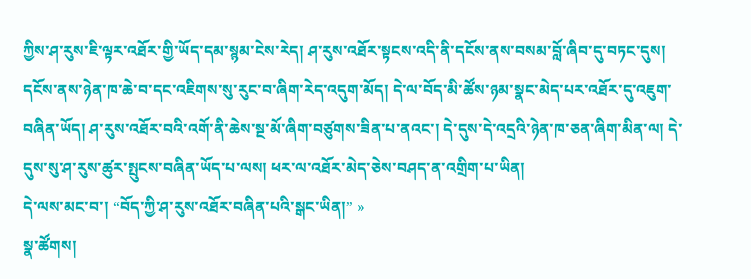ཀྱིས་ཤ་རུས་ཇི་ལྟར་འཐོར་གྱི་ཡོད་དམ་སྙམ་ངེས་རེད། ཤ་རུས་འཐོར་སྟངས་འདི་ནི་དངོས་ནས་བསམ་བློ་ཞིབ་དུ་བཏང་དུས། དངོས་ནས་ཉེན་ཁ་ཆེ་བ་དང་འཇིགས་སུ་རུང་བ་ཞིག་རེད་འདུག་མོད། དེ་ལ་བོད་མི་ཚོས་ཉམ་སྣང་མེད་པར་འཐོར་དུ་འཇུག་བཞིན་ཡོད། ཤ་རུས་འཐོར་བའི་འགོ་ནི་ཆེས་སྔ་མོ་ཞིག་བཙུགས་ཟིན་པ་ནའང་། དེ་དུས་དེ་འདྲའི་ཉེན་ཁ་ཅན་ཞིག་མིན་ལ། དེ་དུས་སུ་ཤ་རུས་ཚུར་སྤུངས་བཞིན་ཡོད་པ་ལས། ཕར་ལ་འཐོར་མེད་ཅེས་བཤད་ན་འགྲིག་པ་ཡིན།
དེ་ལས་མང་བ་། “བོད་ཀྱི་ཤ་རུས་འཐོར་བཞིན་པའི་སྒང་ཡིན།” »
སྣ་ཚོགས།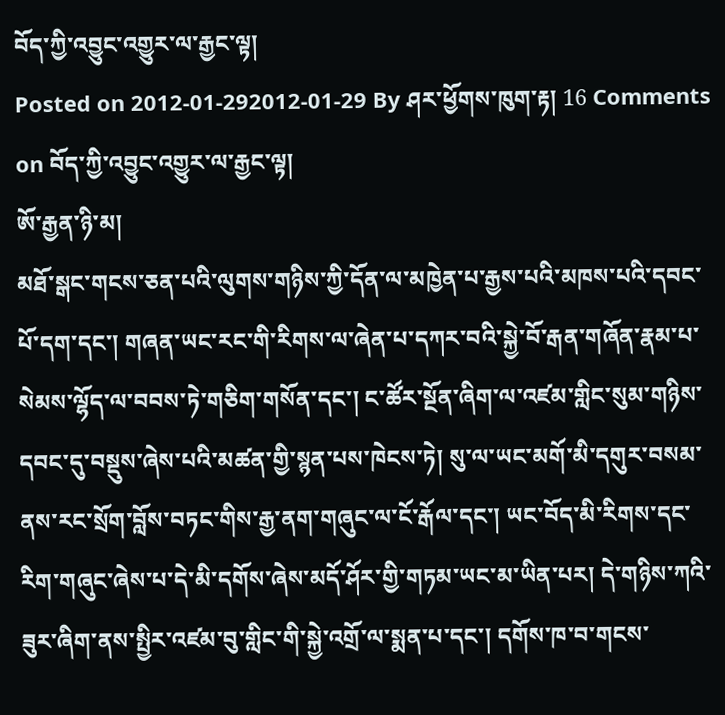བོད་ཀྱི་འབྱུང་འགྱུར་ལ་རྒྱང་ལྟ།
Posted on 2012-01-292012-01-29 By ཤར་ཕྱོགས་ཁུག་རྟ། 16 Comments on བོད་ཀྱི་འབྱུང་འགྱུར་ལ་རྒྱང་ལྟ།
ཨོ་རྒྱན་ཉི་མ།
མཐོ་སྒང་གངས་ཅན་པའི་ལུགས་གཉིས་ཀྱི་དོན་ལ་མཁྱེན་པ་རྒྱས་པའི་མཁས་པའི་དབང་པོ་དག་དང་། གཞན་ཡང་རང་གི་རིགས་ལ་ཞེན་པ་དཀར་བའི་སྐྱེ་བོ་རྒན་གཞོན་རྣམ་པ་སེམས་ལྷོད་ལ་བབས་ཏེ་གཅིག་གསོན་དང་། ང་ཚོར་སྔོན་ཞིག་ལ་འཛམ་གླིང་སུམ་གཉིས་དབང་དུ་བསྡུས་ཞེས་པའི་མཚན་གྱི་སྙན་པས་ཁེངས་ཏེ། སུ་ལ་ཡང་མགོ་མི་དགུར་བསམ་ནས་རང་སྲོག་བློས་བཏང་གིས་རྒྱ་ནག་གཞུང་ལ་ངོ་རྒོལ་དང་། ཡང་བོད་མི་རིགས་དང་རིག་གཞུང་ཞེས་པ་དེ་མི་དགོས་ཞེས་མདོ་ཤོར་གྱི་གཏམ་ཡང་མ་ཡིན་པར། དེ་གཉིས་ཀའི་ཟུར་ཞིག་ནས་སྤྱིར་འཛམ་བུ་གླིང་གི་སྐྱེ་འགྲོ་ལ་སྨན་པ་དང་། དགོས་ཁ་བ་གངས་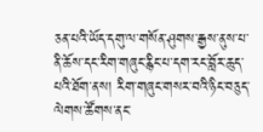ཅན་པའི་ཡོད་དགུ་ལ་གསོན་ཤུགས་རྒྱས་ནུས་པ་ནི་ཆོས་དང་རིག་གཞུང་རྙིང་པ་དག་རང་བློར་ཆུད་པའི་ཐོག་ནས། རིག་གཞུང་གསར་བའི་ཉིང་བཅུད་ལེགས་ཚོགས་ནང་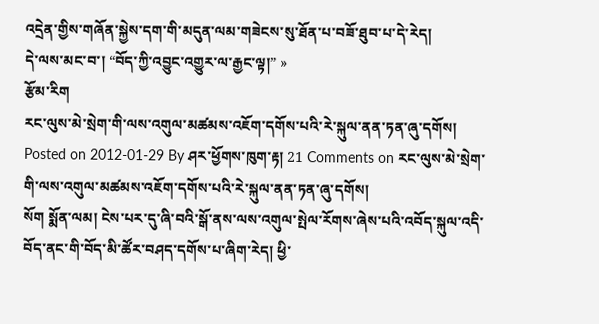འདྲེན་གྱིས་གཞོན་སྐྱེས་དག་གི་མདུན་ལམ་གཟེངས་སུ་ཐོན་པ་བཟོ་ཐུབ་པ་དེ་རེད།
དེ་ལས་མང་བ་། “བོད་ཀྱི་འབྱུང་འགྱུར་ལ་རྒྱང་ལྟ།” »
རྩོམ་རིག
རང་ལུས་མེ་སྲེག་གི་ལས་འགུལ་མཚམས་འཇོག་དགོས་པའི་རེ་སྐུལ་ནན་ཏན་ཞུ་དགོས།
Posted on 2012-01-29 By ཤར་ཕྱོགས་ཁུག་རྟ། 21 Comments on རང་ལུས་མེ་སྲེག་གི་ལས་འགུལ་མཚམས་འཇོག་དགོས་པའི་རེ་སྐུལ་ནན་ཏན་ཞུ་དགོས།
སོག སྨོན་ལམ། ངེས་པར་དུ་ཞི་བའི་སྒོ་ནས་ལས་འགུལ་སྤེལ་རོགས་ཞེས་པའི་འབོད་སྐུལ་འདི་བོད་ནང་གི་བོད་མི་ཚོར་བཤད་དགོས་པ་ཞིག་རེད། ཕྱི་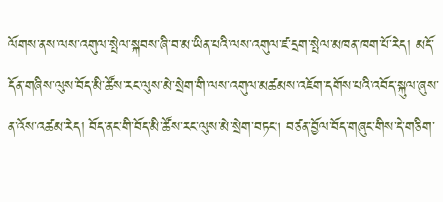ལོགས་ནས་ལས་འགུལ་སྤེལ་སྐབས་ཞི་བ་མ་ཡིན་པའི་ལས་འགུལ་ཛ་དྲག་སྤེལ་མཁན་ཁག་པོ་རེད། མདོ་དོན་གཞིས་ལུས་བོད་མི་ཚོས་རང་ལུས་མེ་སྲེག་གི་ལས་འགུལ་མཚམས་འཇོག་དགོས་པའི་འབོད་སྐུལ་ཞུས་ན་འོས་འཚམ་རེད། བོད་ནང་གི་བོད་མི་ཚོས་རང་ལུས་མེ་སྲེག་བཏང། བཙན་བྱོལ་བོད་གཞུང་གིས་དེ་གཅིག་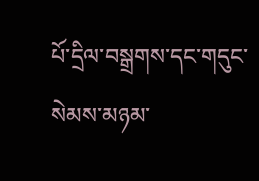པོ་དྲིལ་བསྒྲགས་དང་གདུང་སེམས་མཉམ་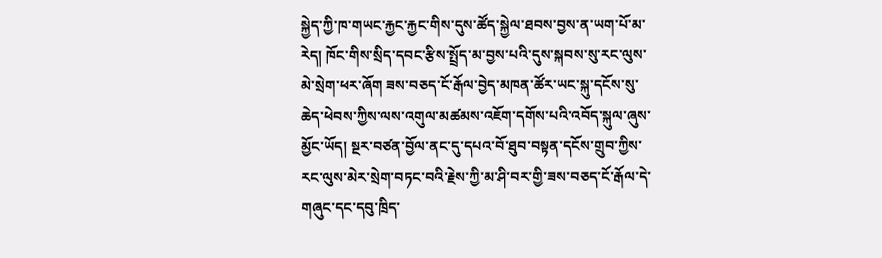སྐྱེད་ཀྱི་ཁ་གཡང་རྐྱང་རྐྱང་གིས་དུས་ཚོད་སྐྱེལ་ཐབས་བྱས་ན་ཡག་པོ་མ་རེད། ཁོང་གིས་སྲིད་དབང་རྩིས་སྤྲོད་མ་བྱས་པའི་དུས་སྐབས་སུ་རང་ལུས་མེ་སྲེག་ཕར་ཞོག ཟས་བཅད་ངོ་རྒོལ་བྱེད་མཁན་ཚོར་ཡང་སྐུ་དངོས་སུ་ཆེད་ཕེབས་ཀྱིས་ལས་འགུལ་མཚམས་འཇོག་དགོས་པའི་འབོད་སྐུལ་ཞུས་མྱོང་ཡོད། སྔར་བཙན་བྱོལ་ནང་དུ་དཔའ་བོ་ཐུབ་བསྟན་དངོས་གྲུབ་ཀྱིས་རང་ལུས་མེར་སྲེག་བཏང་བའི་རྗེས་ཀྱི་མ་ཤི་བར་གྱི་ཟས་བཅད་ངོ་རྒོལ་དེ་གཞུང་དང་དབུ་ཁྲིད་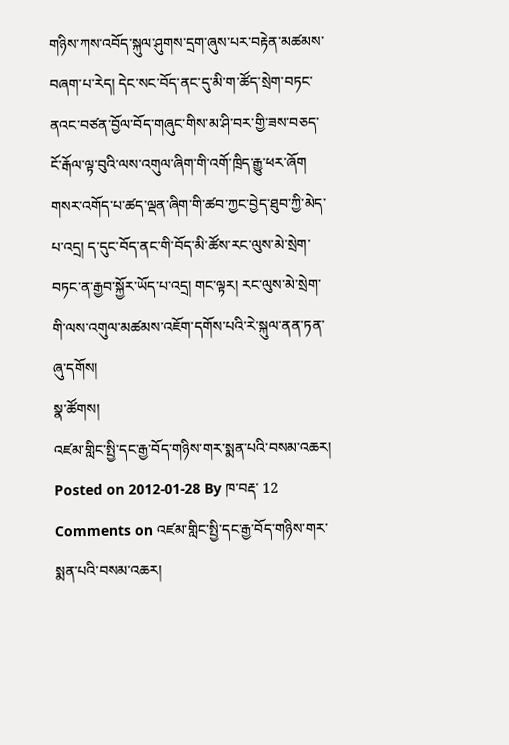གཉིས་ཀས་འབོད་སྐུལ་ཤུགས་དྲག་ཞུས་པར་བརྟེན་མཚམས་བཞག་པ་རེད། དེང་སང་བོད་ནང་དུ་མི་ག་ཚོད་སྲེག་བཏང་ནའང་བཙན་བྱོལ་བོད་གཞུང་གིས་མ་ཤི་བར་གྱི་ཟས་བཅད་ངོ་རྒོལ་ལྟ་བུའི་ལས་འགུལ་ཞིག་གི་འགོ་ཁྲིད་རྒྱུ་ཕར་ཞོག གསར་འགོད་པ་ཚད་ལྡན་ཞིག་གི་ཚབ་ཀྱང་བྱེད་ཐུབ་ཀྱི་མེད་པ་འདྲ། ད་དུང་བོད་ནང་གི་བོད་མི་ཚོས་རང་ལུས་མེ་སྲེག་བཏང་ན་རྒྱབ་སྐྱོར་ཡོད་པ་འདྲ། གང་ལྟར། རང་ལུས་མེ་སྲེག་གི་ལས་འགུལ་མཚམས་འཇོག་དགོས་པའི་རེ་སྐུལ་ནན་ཏན་ཞུ་དགོས།
སྣ་ཚོགས།
འཛམ་གླིང་སྤྱི་དང་རྒྱ་བོད་གཉིས་གར་སྨན་པའི་བསམ་འཆར།
Posted on 2012-01-28 By ཁ་བརྡ་ 12 Comments on འཛམ་གླིང་སྤྱི་དང་རྒྱ་བོད་གཉིས་གར་སྨན་པའི་བསམ་འཆར།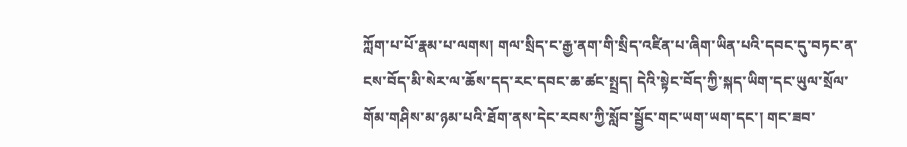ཀློག་པ་པོ་རྣམ་པ་ལགས། གལ་སྲིད་ང་རྒྱ་ནག་གི་སྲིད་འཛིན་པ་ཞིག་ཡིན་པའི་དབང་དུ་བཏང་ན་ངས་བོད་མི་སེར་ལ་ཆོས་དད་རང་དབང་ཆ་ཚང་སྤྲད། དེའི་སྟེང་བོད་ཀྱི་སྐད་ཡིག་དང་ཡུལ་སྲོལ་གོམ་གཤིས་མ་ཉམ་པའི་ཐོག་ནས་དེང་རབས་ཀྱི་སློབ་སྦྱོང་གང་ཡག་ཡག་དང་། གང་ཟབ་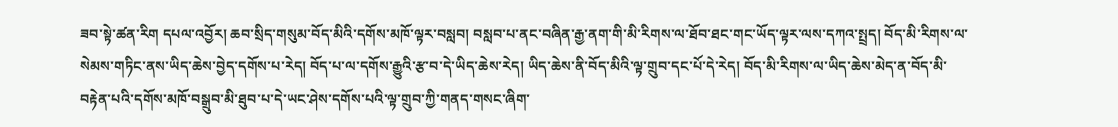ཟབ་སྟེ་ཚན་རིག དཔལ་འབྱོར། ཆབ་སྲིད་གསུམ་བོད་མིའི་དགོས་མཁོ་ལྟར་བསླབ། བསླབ་པ་ནང་བཞིན་རྒྱ་ནག་གི་མི་རིགས་ལ་ཐོབ་ཐང་གང་ཡོད་ལྟར་ལས་དཀའ་སྤྲད། བོད་མི་རིགས་ལ་སེམས་གཏིང་ནས་ཡིད་ཆེས་བྱེད་དགོས་པ་རེད། བོད་པ་ལ་དགོས་རྒྱུའི་རྩ་བ་དེ་ཡིད་ཆེས་རེད། ཡིད་ཆེས་ནི་བོད་མིའི་ལྟ་གྲུབ་དང་པོ་དེ་རེད། བོད་མི་རིགས་ལ་ཡིད་ཆེས་མེད་ན་བོད་མི་བརྟེན་པའི་དགོས་མཁོ་བསྒྲུབ་མི་ཐུབ་པ་དེ་ཡང་ཤེས་དགོས་པའི་ལྟ་གྲུབ་ཀྱི་གནད་གསང་ཞིག་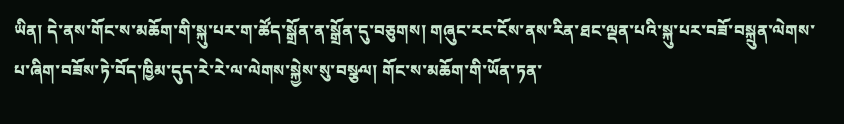ཡིན། དེ་ནས་གོང་ས་མཆོག་གི་སྐུ་པར་ག་ཚོད་སྒྲོན་ན་སྒྲོན་དུ་བཅུགས། གཞུང་རང་ངོས་ནས་རིན་ཐང་ལྡན་པའི་སྐུ་པར་བཟོ་བསྐྲུན་ལེགས་པ་ཞིག་བཟོས་ཏེ་བོད་ཁྱིམ་དུད་རེ་རེ་ལ་ལེགས་སྐྱེས་སུ་བསྩལ། གོང་ས་མཆོག་གི་ཡོན་ཏན་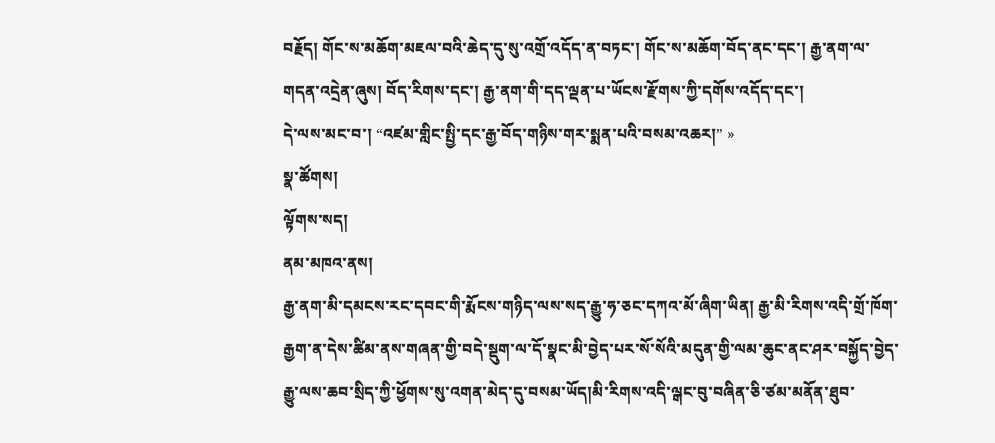བརྗོད། གོང་ས་མཆོག་མཇལ་བའི་ཆེད་དུ་སུ་འགྲོ་འདོད་ན་བཏང་། གོང་ས་མཆོག་བོད་ནང་དང་། རྒྱ་ནག་ལ་གདན་འདྲེན་ཞུས། བོད་རིགས་དང་། རྒྱ་ནག་གི་དད་ལྡན་པ་ཡོངས་རྫོགས་ཀྱི་དགོས་འདོད་དང་།
དེ་ལས་མང་བ་། “འཛམ་གླིང་སྤྱི་དང་རྒྱ་བོད་གཉིས་གར་སྨན་པའི་བསམ་འཆར།” »
སྣ་ཚོགས།
ལྟོགས་སད།
ནམ་མཁའ་ནས།
རྒྱ་ནག་མི་དམངས་རང་དབང་གི་རྨོངས་གཉིད་ལས་སད་རྒྱུ་ཧ་ཅང་དཀའ་མོ་ཞིག་ཡིན། རྒྱ་མི་རིགས་འདི་གྲོ་ཁོག་རྒྱག་ན་དེས་ཚིམ་ནས་གཞན་གྱི་བདེ་སྡུག་ལ་དོ་སྣང་མི་བྱེད་པར་སོ་སོའི་མདུན་གྱི་ལམ་ཆུང་ནང་ཤར་བསྐྱོད་བྱེད་རྒྱུ་ལས་ཆབ་སྲིད་ཀྱི་ཕྱོགས་སུ་འགན་མེད་དུ་བསམ་ཡོད།མི་རིགས་འདི་ལྒང་བུ་བཞིན་ཅི་ཙམ་མནོན་ཐུབ་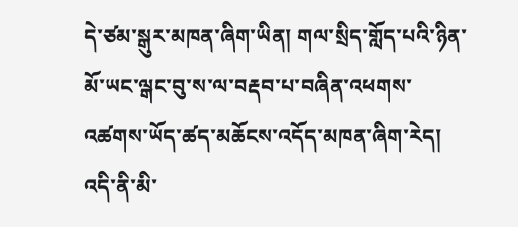དེ་ཙམ་སྒུར་མཁན་ཞིག་ཡིན། གལ་སྲིད་གློད་པའི་ཉིན་མོ་ཡང་ལྒང་བུ་ས་ལ་བརྡབ་པ་བཞིན་འཕགས་འཚགས་ཡོད་ཚད་མཆོངས་འདོད་མཁན་ཞིག་རེད། འདི་ནི་མི་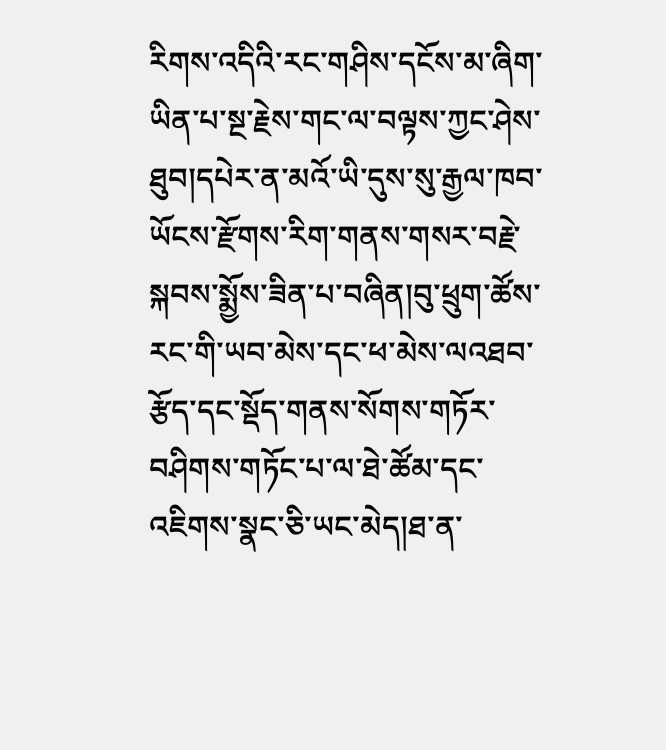རིགས་འདིའི་རང་གཤིས་དངོས་མ་ཞིག་ཡིན་པ་སྔ་རྗེས་གང་ལ་བལྟས་ཀྱང་ཤེས་ཐུབ།དཔེར་ན་མའོ་ཡི་དུས་སུ་རྒྱལ་ཁབ་ཡོངས་རྫོགས་རིག་གནས་གསར་བརྗེ་སྐབས་སྨྱོས་ཟིན་པ་བཞིན།བུ་ཕྲུག་ཚོས་རང་གི་ཡབ་མེས་དང་ཕ་མེས་ལའཐབ་རྩོད་དང་སྡོད་གནས་སོགས་གཏོར་བཤིགས་གཏོང་པ་ལ་ཐེ་ཚོམ་དང་འཇིགས་སྣང་ཅི་ཡང་མེད།ཐ་ན་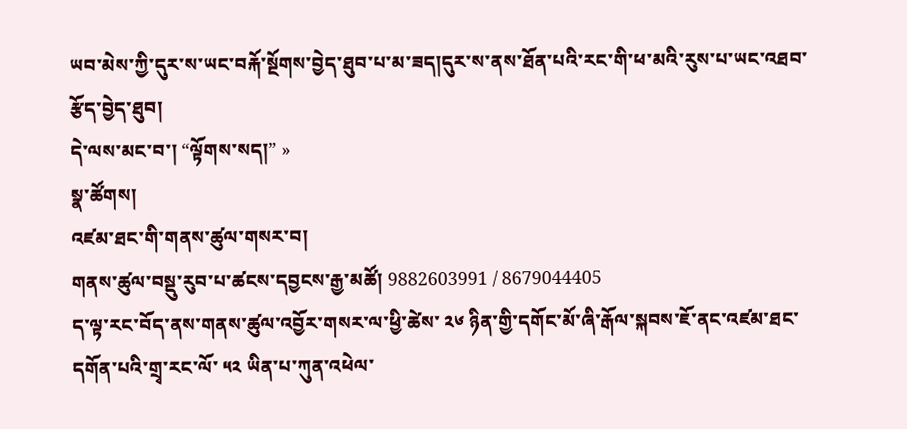ཡབ་མེས་ཀྱི་དུར་ས་ཡང་བརྐོ་སྔོགས་བྱེད་ཐུབ་པ་མ་ཟད།དུར་ས་ནས་ཐོན་པའི་རང་གི་ཕ་མའི་རུས་པ་ཡང་འཐབ་རྩོད་བྱེད་ཐུབ།
དེ་ལས་མང་བ་། “ལྟོགས་སད།” »
སྣ་ཚོགས།
འཛམ་ཐང་གི་གནས་ཚུལ་གསར་བ།
གནས་ཚུལ་བསྡུ་རུབ་པ་ཚངས་དབྱངས་རྒྱ་མཚོ། 9882603991 / 8679044405
ད་ལྟ་རང་བོད་ནས་གནས་ཚུལ་འབྱོར་གསར་ལ་ཕྱི་ཚེས་ ༢༦ ཉིན་གྱི་དགོང་མོ་ཞི་རྒོལ་སྐབས་ཇོ་ནང་འཛམ་ཐང་དགོན་པའི་གྲྭ་རང་ལོ་ ༥༢ ཡིན་པ་ཀུན་འཕེལ་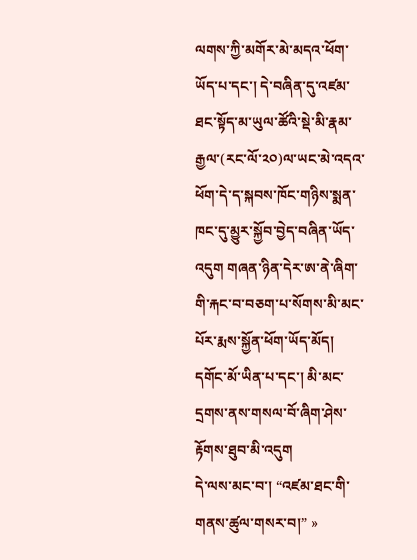ལགས་ཀྱི་མགོར་མེ་མདའ་ཕོག་ཡོད་པ་དང་། དེ་བཞིན་དུ་འཛམ་ཐང་སྟོད་མ་ཡུལ་ཚོའི་སྡེ་མི་རྣམ་རྒྱལ་(རང་ལོ་༢༠)ལ་ཡང་མེ་འདའ་ཕོག་དེ་ད་སྐབས་ཁོང་གཉིས་སྨན་ཁང་དུ་མྱུར་སྐྱོབ་བྱེད་བཞིན་ཡོད་འདུག གཞན་ཉིན་དེར་ཨ་ནེ་ཞིག་གི་རྐང་བ་བཅག་པ་སོགས་མི་མང་པོར་རྨས་སྐྱོན་ཕོག་ཡོད་མོད། དགོང་མོ་ཡིན་པ་དང་། མི་མང་དྲགས་ནས་གསལ་བོ་ཞིག་ཤེས་རྟོགས་ཐུབ་མི་འདུག
དེ་ལས་མང་བ་། “འཛམ་ཐང་གི་གནས་ཚུལ་གསར་བ།” »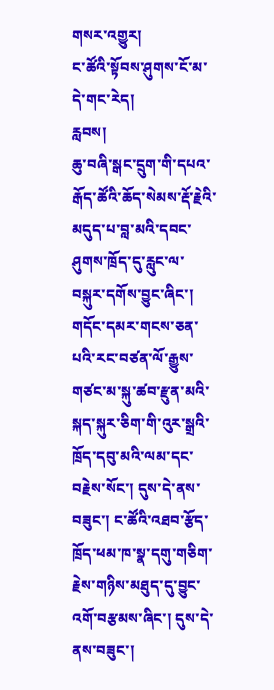གསར་འགྱུར།
ང་ཚོའི་སྟོབས་ཤུགས་ངོ་མ་དེ་གང་རེད།
རླབས།
ཆུ་བཞི་སྒང་དྲུག་གི་དཔའ་རྒོད་ཚོའི་ཆོད་སེམས་རྡོ་རྗེའི་མདུད་པ་བླ་མའི་དབང་ཤུགས་ཁྲོད་དུ་རླུང་ལ་བསྐུར་དགོས་བྱུང་ཞིང་། གདོང་དམར་གངས་ཅན་པའི་རང་བཙན་ལོ་རྒྱུས་གཙང་མ་སྐུ་ཚབ་རྫུན་མའི་སྐད་སྐུར་ཅིག་གི་འུར་སྒྲའི་ཁྲོད་དབུ་མའི་ལམ་དང་བརྗེས་སོང་། དུས་དེ་ནས་བཟུང་། ང་ཚོའི་འཐབ་རྩོད་ཁྲོད་ཕམ་ཁ་སྣ་དགུ་གཅིག་རྗེས་གཉིས་མཐུད་དུ་བྱུང་འགོ་བརྩམས་ཞིང་། དུས་དེ་ནས་བཟུང་།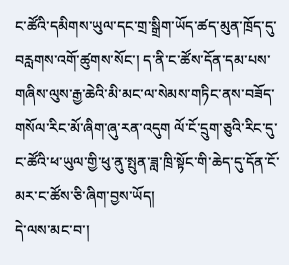ང་ཚོའི་དམིགས་ཡུལ་དང་གྲ་སྒྲིག་ཡོད་ཚད་མུན་ཁྲོད་དུ་བརླགས་འགོ་ཚུགས་སོང་། ད་ནི་ང་ཚོས་དོན་དམ་པས་གཞིས་ལུས་རྒྱ་ཆེའི་མི་མང་ལ་སེམས་གཏིང་ནས་བཟོད་གསོལ་རིང་མོ་ཞིག་ཞུ་རན་འདུག ལོ་ངོ་དྲུག་ཅུའི་རིང་དུ་ང་ཚོའི་ཕ་ཡུལ་གྱི་ཕུ་ནུ་སྤུན་ཟླ་ཁྲི་སྟོང་གི་ཆེད་དུ་དོན་ངོ་མར་ང་ཚོས་ཅི་ཞིག་བྱས་ཡོད།
དེ་ལས་མང་བ་།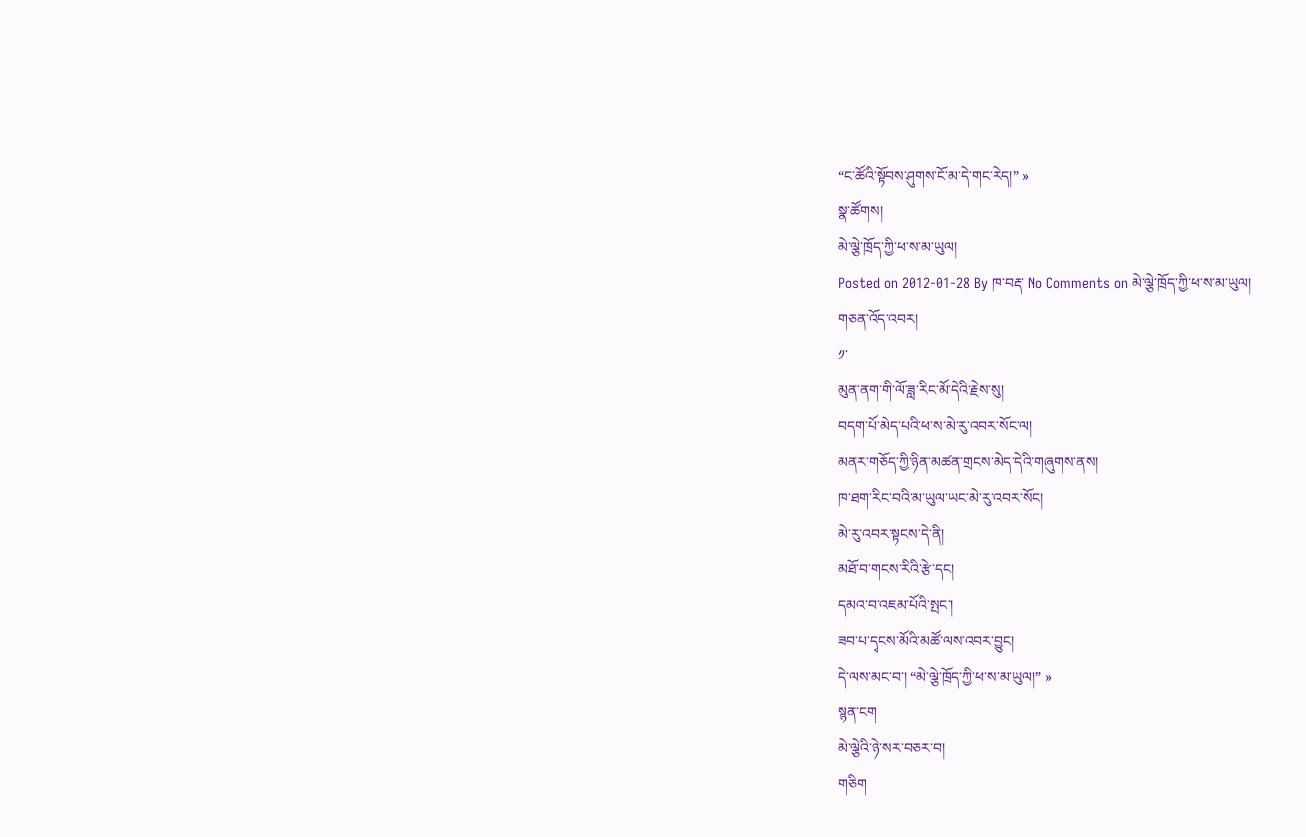“ང་ཚོའི་སྟོབས་ཤུགས་ངོ་མ་དེ་གང་རེད།” »
སྣ་ཚོགས།
མེ་ལྕེ་ཁྲོད་ཀྱི་ཕ་ས་མ་ཡུལ།
Posted on 2012-01-28 By ཁ་བརྡ་ No Comments on མེ་ལྕེ་ཁྲོད་ཀྱི་ཕ་ས་མ་ཡུལ།
གཅན་འོད་འབར།
༡་
མུན་ནག་གི་ལོ་ཟླ་རིང་མོ་དེའི་རྗེས་སུ།
བདག་པོ་མེད་པའི་ཕ་ས་མེ་རུ་འབར་སོང་ལ།
མནར་གཅོད་ཀྱི་ཉིན་མཚན་གྲངས་མེད་དེའི་གཞུགས་ནས།
ཁ་ཐག་རིང་བའི་མ་ཡུལ་ཡང་མེ་རུ་འབར་སོང།
མེ་རུ་འབར་སྟངས་དེ་ནི།
མཐོ་བ་གངས་རིའི་རྩེ་དང།
དམའ་བ་འཇམ་པོའི་སྤང་།
ཟབ་པ་དྭངས་མོའི་མཚོ་ལས་འབར་བྱུང།
དེ་ལས་མང་བ་། “མེ་ལྕེ་ཁྲོད་ཀྱི་ཕ་ས་མ་ཡུལ།” »
སྙན་ངག
མེ་ལྕེའི་ཉེ་སར་བཅར་བ།
གཅིག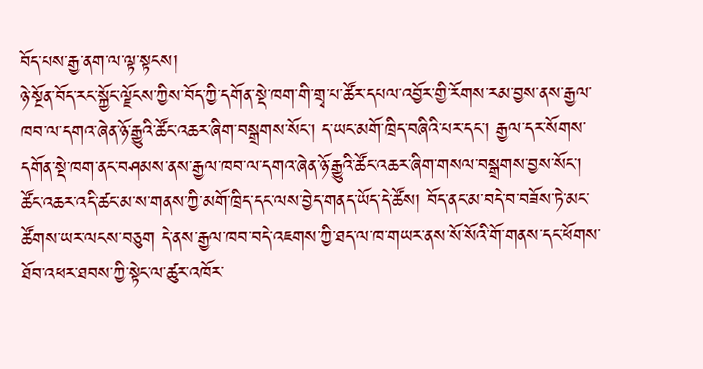བོད་པས་རྒྱ་ནག་ལ་ལྟ་སྟངས།
ཉེ་སྔོན་བོད་རང་སྐྱོང་ལྗོངས་ཀྱིས་བོད་ཀྱི་དགོན་སྡེ་ཁག་གི་གྲྭ་པ་ཚོར་དཔལ་འབྱོར་གྱི་རོགས་རམ་བྱས་ནས་རྒྱལ་ཁབ་ལ་དགའ་ཞེན་ཉོ་རྒྱུའི་ཚོང་འཆར་ཞིག་བསྒྲགས་སོང་། ད་ཡང་མགོ་ཁྲིད་བཞིའི་པར་དང་། རྒྱལ་དར་སོགས་དགོན་སྡེ་ཁག་ནང་བཤམས་ནས་རྒྱལ་ཁབ་ལ་དགའ་ཞེན་ཉོ་རྒྱུའི་ཚོང་འཆར་ཞིག་གསལ་བསྒྲགས་བྱས་སོང་། ཚོང་འཆར་འདི་ཚང་མ་ས་གནས་ཀྱི་མགོ་ཁྲིད་དང་ལས་བྱེད་གནད་ཡོད་དེ་ཚོས། བོད་ནང་མ་བདེ་བ་བཟོས་ཏེ་མང་ཚོགས་ཡར་ལངས་བཅུག དེ་ནས་རྒྱལ་ཁབ་བདེ་འཇགས་ཀྱི་ཐད་ལ་ཁ་གཡར་ནས་སོ་སོའི་གོ་གནས་དང་ཕོགས་ཐོབ་འཕར་ཐབས་ཀྱི་སྟེང་ལ་ཚུར་འཁོར་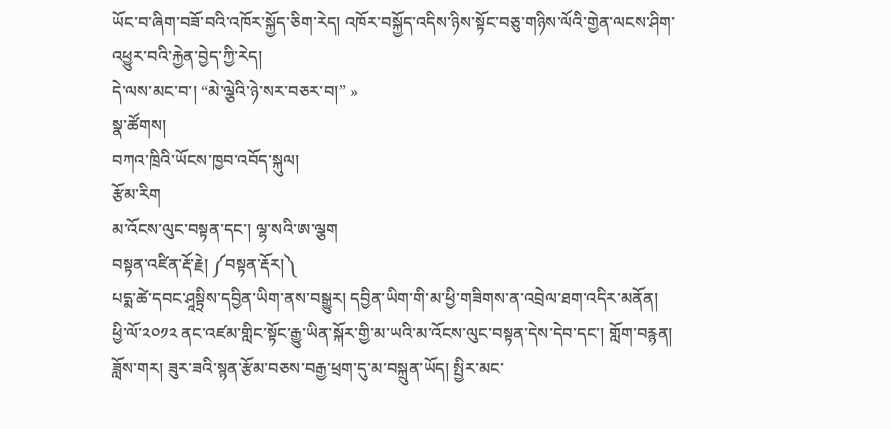ཡོང་བ་ཞིག་བཟོ་བའི་འཁོར་སྐྱོད་ཅིག་རེད། འཁོར་བསྐྱོད་འདིས་ཉིས་སྟོང་བཅུ་གཉིས་ལོའི་གྱེན་ལངས་ཤིག་འཕྱུར་བའི་རྐྱེན་བྱེད་ཀྱི་རེད།
དེ་ལས་མང་བ་། “མེ་ལྕེའི་ཉེ་སར་བཅར་བ།” »
སྣ་ཚོགས།
བཀའ་ཁྲིའི་ཡོངས་ཁྱབ་འབོད་སྐུལ།
རྩོམ་རིག
མ་འོངས་ལུང་བསྟན་དང་། ལྷ་སའི་ཨ་ལྕག
བསྟན་འཛིན་རྡོ་རྗེ། ༼བསྟན་རྡོར།༽
པདྨ་ཚེ་དབང་ཤཱསྟྲིས་དབྱིན་ཡིག་ནས་བསྒྱུར། དབྱིན་ཡིག་གི་མ་ཕྱི་གཟིགས་ན་འབྲེལ་ཐག་འདིར་མནོན།
ཕྱི་ལོ་༢༠༡༢ ནང་འཛམ་གླིང་སྟོང་རྒྱུ་ཡིན་སྐོར་གྱི་མ་ཡའི་མ་འོངས་ལུང་བསྟན་དེས་དེབ་དང་། གློག་བརྙན། ཟློས་གར། ཟུར་ཟའི་སྙན་རྩོམ་བཅས་བརྒྱ་ཕྲག་དུ་མ་བསྐྲུན་ཡོད། སྤྱིར་མང་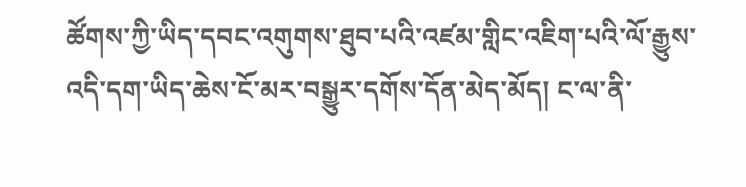ཚོགས་ཀྱི་ཡིད་དབང་འགུགས་ཐུབ་པའི་འཛམ་གླིང་འཇིག་པའི་ལོ་རྒྱུས་འདི་དག་ཡིད་ཆེས་ངོ་མར་བསྒྱུར་དགོས་དོན་མེད་མོད། ང་ལ་ནི་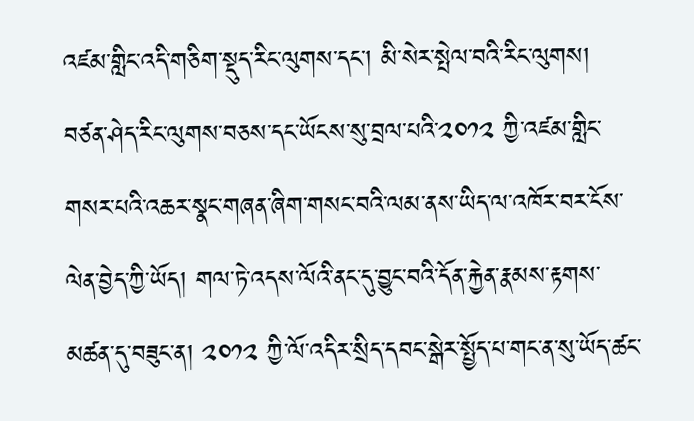འཛམ་གླིང་འདི་གཅིག་སྡུད་རིང་ལུགས་དང་། མི་སེར་སྤེལ་བའི་རིང་ལུགས། བཙན་ཤེད་རིང་ལུགས་བཅས་དང་ཡོངས་སུ་བྲལ་པའི་༢༠༡༢ ཀྱི་འཛམ་གླིང་གསར་པའི་འཆར་སྣང་གཞན་ཞིག་གསང་བའི་ལམ་ནས་ཡིད་ལ་འཁོར་བར་ངོས་ལེན་བྱེད་ཀྱི་ཡོད། གལ་ཏེ་འདས་ལོའི་ནང་དུ་བྱུང་བའི་དོན་རྐྱེན་རྣམས་རྟགས་མཚན་དུ་བཟུང་ན། ༢༠༡༢ ཀྱི་ལོ་འདིར་སྲིད་དབང་སྒེར་སྤྱོད་པ་གང་ན་སུ་ཡོད་ཚང་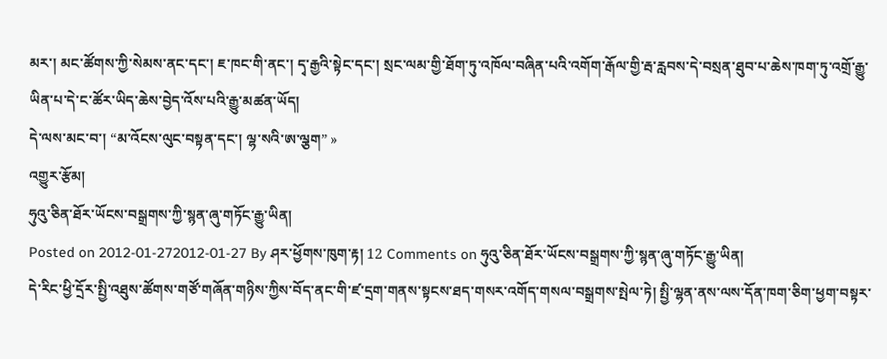མར་། མང་ཚོགས་ཀྱི་སེམས་ནང་དང་། ཇ་ཁང་གི་ནང་། དྭ་རྒྱའི་སྟེང་དང་། སྲང་ལམ་གྱི་ཐོག་ཏུ་འཁོལ་བཞིན་པའི་འགོག་རྒོལ་གྱི་རྦ་རླབས་དེ་བསྲན་ཐུབ་པ་ཆེས་ཁག་ཏུ་འགྲོ་རྒྱུ་ཡིན་པ་དེ་ང་ཚོར་ཡིད་ཆེས་བྱེད་འོས་པའི་རྒྱུ་མཚན་ཡོད།
དེ་ལས་མང་བ་། “མ་འོངས་ལུང་བསྟན་དང་། ལྷ་སའི་ཨ་ལྕག” »
འགྱུར་རྩོམ།
ཧུའུ་ཅིན་ཐོར་ཡོངས་བསྒྲགས་ཀྱི་སྙན་ཞུ་གཏོང་རྒྱུ་ཡིན།
Posted on 2012-01-272012-01-27 By ཤར་ཕྱོགས་ཁུག་རྟ། 12 Comments on ཧུའུ་ཅིན་ཐོར་ཡོངས་བསྒྲགས་ཀྱི་སྙན་ཞུ་གཏོང་རྒྱུ་ཡིན།
དེ་རིང་ཕྱི་དྲོར་སྤྱི་འཐུས་ཚོགས་གཙོ་གཞོན་གཉིས་ཀྱིས་བོད་ནང་གི་ཛ་དྲག་གནས་སྟངས་ཐད་གསར་འགོད་གསལ་བསྒྲགས་སྤེལ་ཏེ། སྤྱི་ལྷན་ནས་ལས་དོན་ཁག་ཅིག་ཕྱག་བསྟར་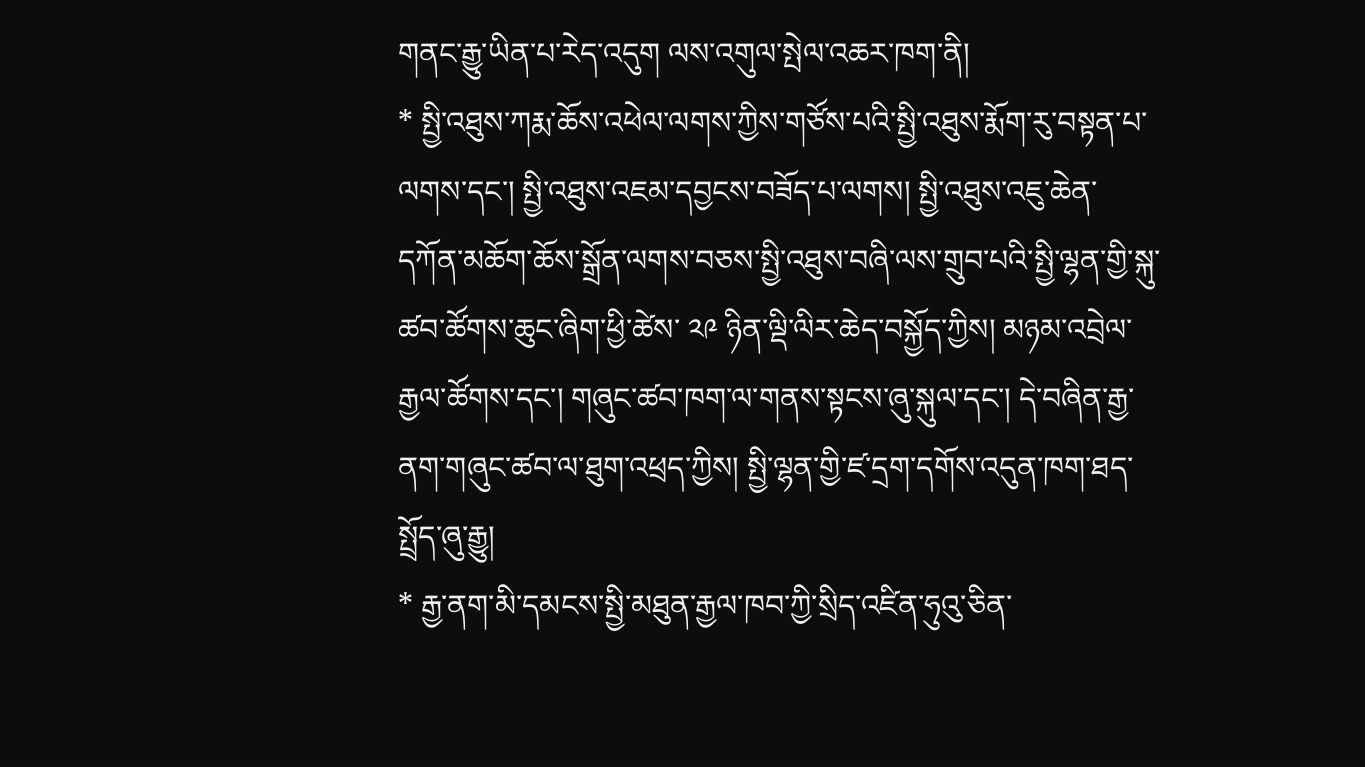གནང་རྒྱུ་ཡིན་པ་རེད་འདུག ལས་འགུལ་སྤེལ་འཆར་ཁག་ནི།
* སྤྱི་འཐུས་ཀརྨ་ཆོས་འཕེལ་ལགས་ཀྱིས་གཙོས་པའི་སྤྱི་འཐུས་རྨོག་རུ་བསྟན་པ་ལགས་དང་། སྤྱི་འཐུས་འཇམ་དབྱངས་བཟོད་པ་ལགས། སྤྱི་འཐུས་འཇུ་ཆེན་དཀོན་མཆོག་ཆོས་སྒྲོན་ལགས་བཅས་སྤྱི་འཐུས་བཞི་ལས་གྲུབ་པའི་སྤྱི་ལྷན་གྱི་སྐུ་ཚབ་ཚོགས་ཆུང་ཞིག་ཕྱི་ཚེས་ ༢༩ ཉིན་ལྡི་ལིར་ཆེད་བསྐྱོད་ཀྱིས། མཉམ་འབྲེལ་རྒྱལ་ཚོགས་དང་། གཞུང་ཚབ་ཁག་ལ་གནས་སྟངས་ཞུ་སྐུལ་དང་། དེ་བཞིན་རྒྱ་ནག་གཞུང་ཚབ་ལ་ཐུག་འཕྲད་ཀྱིས། སྤྱི་ལྷན་གྱི་ཛ་དྲག་དགོས་འདུན་ཁག་ཐད་སྤྲོད་ཞུ་རྒྱུ།
* རྒྱ་ནག་མི་དམངས་སྤྱི་མཐུན་རྒྱལ་ཁབ་ཀྱི་སྲིད་འཛིན་ཧུའུ་ཅིན་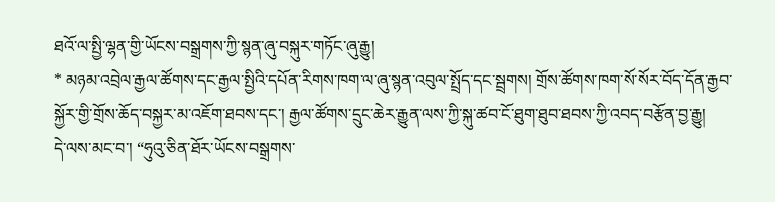ཐའོ་ལ་སྤྱི་ལྷན་གྱི་ཡོངས་བསྒྲགས་ཀྱི་སྙན་ཞུ་བསྐུར་གཏོང་ཞུ་རྒྱུ།
* མཉམ་འབྲེལ་རྒྱལ་ཚོགས་དང་རྒྱལ་སྤྱིའི་དཔོན་རིགས་ཁག་ལ་ཞུ་སྙན་འབུལ་སྤྲོད་དང་སྦྲགས། གྲོས་ཚོགས་ཁག་སོ་སོར་བོད་དོན་རྒྱབ་སྐྱོར་གྱི་གྲོས་ཆོད་བསྐྱར་མ་འཇོག་ཐབས་དང་། རྒྱལ་ཚོགས་དྲུང་ཆེར་རྒྱུན་ལས་ཀྱི་སྐུ་ཚབ་ངོ་ཐུག་ཐུབ་ཐབས་ཀྱི་འབད་བརྩོན་བྱ་རྒྱུ།
དེ་ལས་མང་བ་། “ཧུའུ་ཅིན་ཐོར་ཡོངས་བསྒྲགས་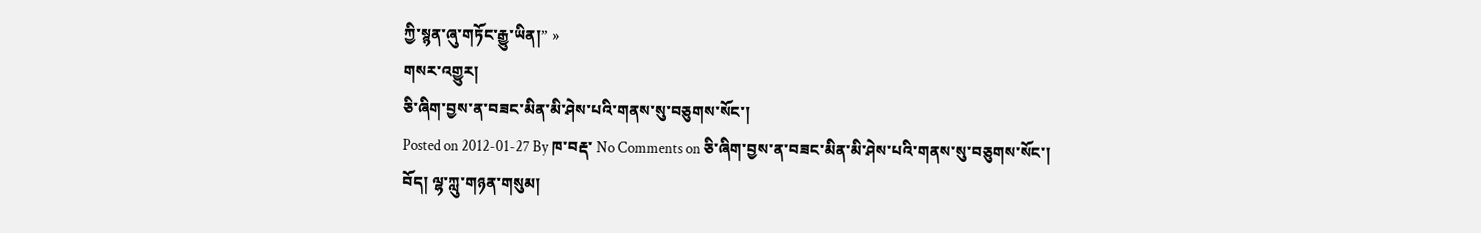ཀྱི་སྙན་ཞུ་གཏོང་རྒྱུ་ཡིན།” »
གསར་འགྱུར།
ཅི་ཞིག་བྱས་ན་བཟང་མིན་མི་ཤེས་པའི་གནས་སུ་བཅུགས་སོང་།
Posted on 2012-01-27 By ཁ་བརྡ་ No Comments on ཅི་ཞིག་བྱས་ན་བཟང་མིན་མི་ཤེས་པའི་གནས་སུ་བཅུགས་སོང་།
བོད། ལྷ་ཀླུ་གཉན་གསུམ།